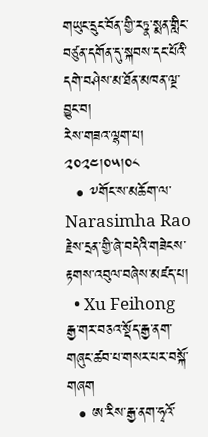གཡུང་དྲུང་བོན་གྱི་རཏྣ་སྨན་གླིང་བཙུན་དགོན་དུ་སྐབས་དང་པོའི་དགེ་བཤེས་མ་ཐོན་མཁན་ལྔ་བྱུང་བ།
རེས་གཟའ་ལྷག་པ། ༢༠༢༤།༠༥།༠༨
  • ༸གོང་ས་མཆོག་ལ་ Narasimha Rao རྗེས་དྲན་གྱི་ཞེ་བདེའི་གཟེངས་རྟགས་འབུལ་བཞེས་མཛད་པ།
  • Xu Feihong རྒྱ་གར་བཅའ་སྡོད་རྒྱ་ནག་གཞུང་ཚབ་པ་གསར་པར་བསྐོ་གཞག
  • ཨ་རིས་རྒྱ་ནག་ཧྭའོ་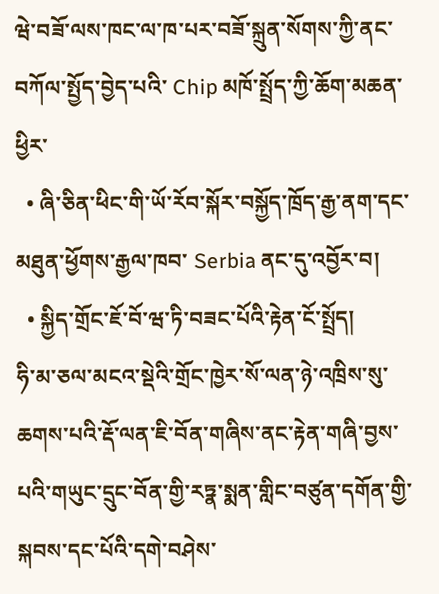ཝེ་བཟོ་ལས་ཁང་ལ་ཁ་པར་བཟོ་སྐྲུན་སོགས་ཀྱི་ནང་བཀོལ་སྤྱོད་བྱེད་པའི་ Chip མཁོ་སྤྲོད་ཀྱི་ཆོག་མཆན་ཕྱིར་
  • ཞི་ཅིན་ཕིང་གི་ཡོ་རོབ་སྐོར་བསྐྱོད་ཁྲོད་རྒྱ་ནག་དང་མཐུན་ཕྱོགས་རྒྱལ་ཁབ་ Serbia ནང་དུ་འབྱོར་བ།
  • སྐྱིད་གྲོང་ཇོ་བོ་ཝ་ཏི་བཟང་པོའི་རྟེན་ངོ་སྤྲོད།
ཧི་མ་ཅལ་མངའ་སྡེའི་གྲོང་ཁྱེར་སོ་ལན་ཉེ་འཁྲིས་སུ་ཆགས་པའི་རྡོ་ལན་ཇི་བོན་གཞིས་ནང་རྟེན་གཞི་བྱས་པའི་གཡུང་དྲུང་བོན་གྱི་རཏྣ་སྨན་གླིང་བཙུན་དགོན་གྱི་སྐབས་དང་པོའི་དགེ་བཤེས་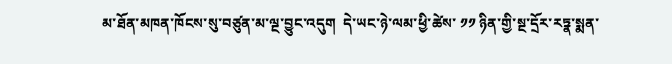མ་ཐོན་མཁན་ཁོངས་སུ་བཙུན་མ་ལྔ་བྱུང་འདུག  དེ་ཡང་ཉེ་ལམ་ཕྱི་ཚེས་ ༡༡ ཉིན་གྱི་སྔ་དྲོར་རཏྣ་སྨན་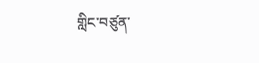གླིང་བཙུན་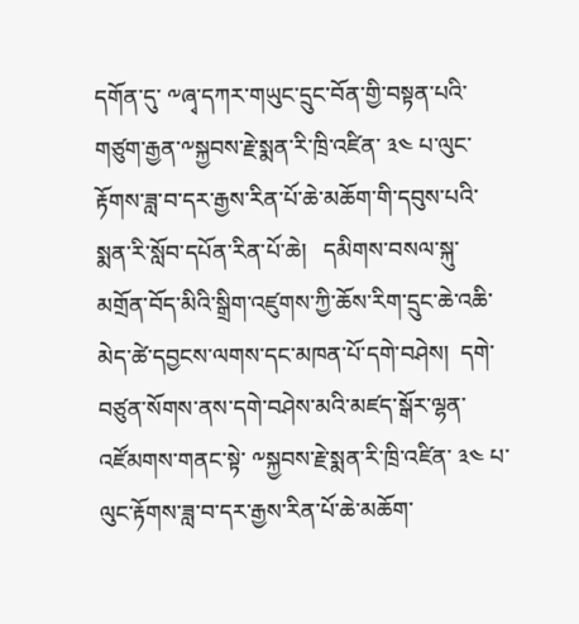དགོན་དུ་ ༸ཞྭ་དཀར་གཡུང་དྲུང་བོན་གྱི་བསྟན་པའི་གཙུག་རྒྱན་༸སྐྱབས་རྗེ་སྨན་རི་ཁྲི་འཛིན་ ༣༤ པ་ལུང་རྟོགས་ཟླ་བ་དར་རྒྱས་རིན་པོ་ཆེ་མཆོག་གི་དབུས་པའི་སྨན་རི་སློབ་དཔོན་རིན་པོ་ཆེ།   དམིགས་བསལ་སྐུ་མགྲོན་བོད་མིའི་སྒྲིག་འཛུགས་ཀྱི་ཆོས་རིག་དྲུང་ཆེ་འཆི་མེད་ཚེ་དབྱངས་ལགས་དང་མཁན་པོ་དགེ་བཤེས།  དགེ་བཙུན་སོགས་ནས་དགེ་བཤེས་མའི་མཛད་སྒོར་ལྷན་འཛོམགས་གནང་སྟེ་ ༸སྐྱབས་རྗེ་སྨན་རི་ཁྲི་འཛིན་ ༣༤ པ་ལུང་རྟོགས་ཟླ་བ་དར་རྒྱས་རིན་པོ་ཆེ་མཆོག་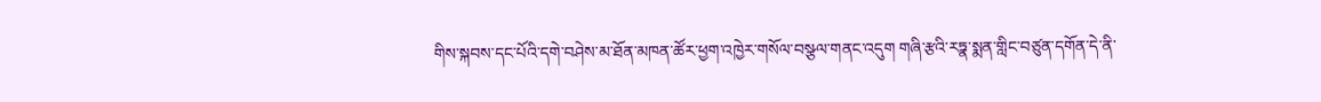གིས་སྐབས་དང་པོའི་དགེ་བཤེས་མ་ཐོན་མཁན་ཚོར་ཕྱག་འཁྱེར་གསོལ་བསྩལ་གནང་འདུག གཞི་རྩའི་རཏྣ་སྨན་གླིང་བཙུན་དགོན་དེ་ནི་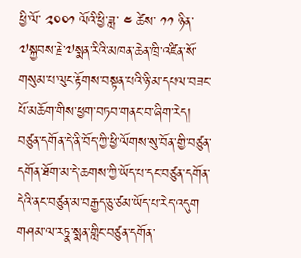ཕྱི་ལོ་ ༢༠༠༡ ལོའི་ཕྱི་ཟླ་ ༤ ཚེས་ ༡༡ ཉིན་༧སྐྱབས་རྗེ་༧སྨན་རིའི་མཁན་ཆེན་ཁྲི་འཛིན་སོ་གསུམ་པ་ལུང་རྟོགས་བསྟན་པའི་ཉི་མ་དཔལ་བཟང་པོ་མཆོག་གིས་ཕྱག་བཏབ་གནང་བ་ཞིག་རེད།  བཙུན་དགོན་དེ་ནི་བོད་ཀྱི་ཕྱི་ལོགས་སུ་བོན་གྱི་བཙུན་དགོན་ཐོག་མ་དེ་ཆགས་ཀྱི་ཡོད་པ་དང་བཙུན་དགོན་དེའི་ནང་བཙུན་མ་བརྒྱད་ཅུ་ཙམ་ཡོད་པ་རེད་འདུག གཤམ་ལ་རཏྣ་སྨན་གླིང་བཙུན་དགོན་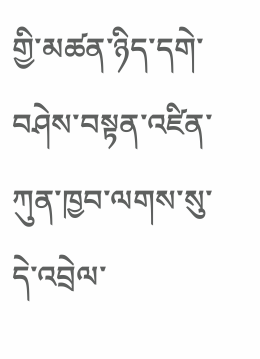གྱི་མཚན་ཉིད་དགེ་བཤེས་བསྟན་འཛིན་ཀུན་ཁྱབ་ལགས་སུ་དེ་འབྲེལ་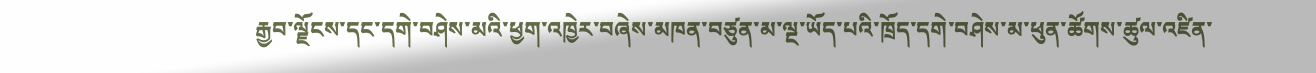རྒྱབ་ལྗོངས་དང་དགེ་བཤེས་མའི་ཕྱག་འཁྱེར་བཞེས་མཁན་བཙུན་མ་ལྔ་ཡོད་པའི་ཁྲོད་དགེ་བཤེས་མ་ཕུན་ཚོགས་ཚུལ་འཛིན་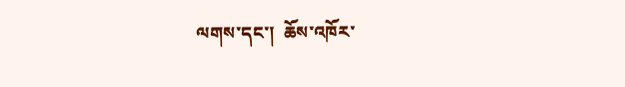ལགས་དང་།  ཆོས་འཁོར་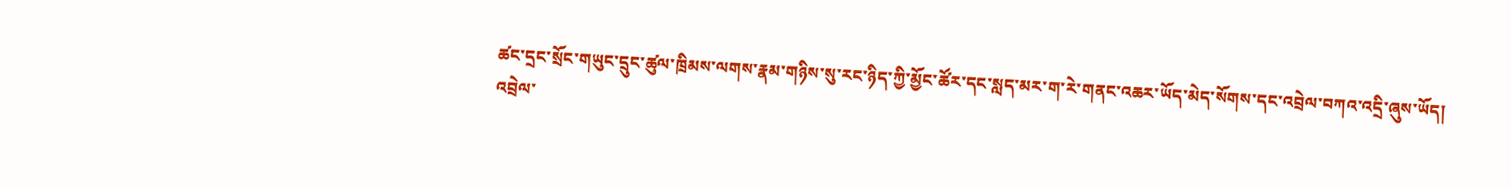ཚང་དྲང་སྲོང་གཡུང་དྲུང་ཚུལ་ཁྲིམས་ལགས་རྣམ་གཉིས་སུ་རང་ཉིད་ཀྱི་མྱོང་ཚོར་དང་སླད་མར་ག་རེ་གནང་འཆར་ཡོད་མེད་སོགས་དང་འབྲེལ་བཀའ་འདྲི་ཞུས་ཡོད།
འབྲེལ་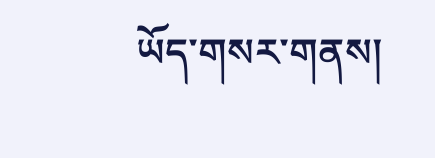ཡོད་གསར་གནས།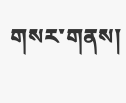གསར་གནས།